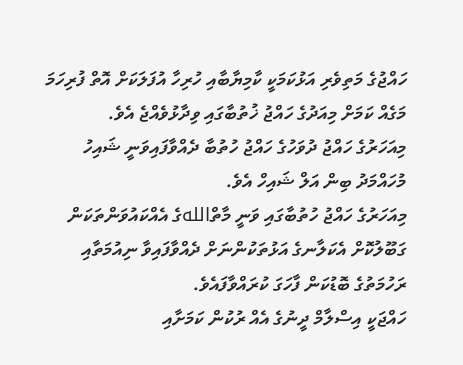ހައްޖުގެ މަތިވެރި އަޅުކަމަކީ ކާމިޔާބާއި ހުރިހާ އުފަލަކަށް އޮތް ފުރިހަމަ މަގެއް ކަމަށް މިއަދުގެ ހައްޖު ޚުތުބާގައި ވިދާޅުވެއްޖެ އެވެ.
މިއަހަރުގެ ހައްޖު ދުވަހުގެ ހައްޖު ހުތުބާ ދެއްވާފައިވަނީ ޝައިހު މުހައްމަދު ބިން އަލް ޝައިހް އެވެ.
މިއަހަރުގެ ހައްޖު ހުތުބާގައި ވަނީ މާތްاللهގެ އެއްކައުވަންތަކަން ގަބޫލުކޮށް އެކަލާނގެ އަޅުތަކުންނަށް ދެއްވާފައިވާ ނިއުމަތާއި ރަހުމަތުގެ ބޮޑުކަން ފާހަގަ ކުރައްވާފައެވެ.
ހައްޖަކީ އިސްލާމް ދީނުގެ އެއް ރުކުން ކަމަށާއި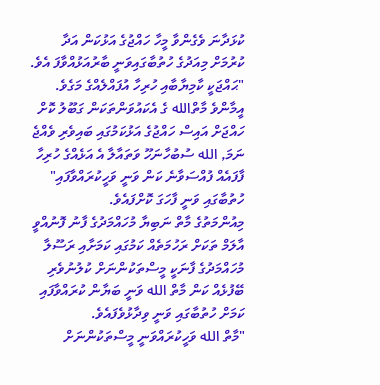ކުޅަދާނަ ވެގެންވާ މީހާ ހައްޖުގެ އަޅުކަން އަދާ ކުރުމަށް މިއަދުގެ ހުތުބާގައިވަނީ ބާރުއަޅުއްވާފަ އެވެ.
"ޙައްޖަކީ ކާމިޔާބާއި ހުރިހާ އުފައްލެއްގެ މަގެވެ. އީމާންވެ މާތްالله ގެ އެކައުވަންތަކަން ގަބޫލު ކޮށް ހައްޖަށް އައިސް ހައްޖުގެ އަޅުކަމުގައި ބައިވެރި ވެއްޖެ ނަމަ, الله ސުބުހާނަހޫ ވަތައާލާ އެ އަޅެއްގެ ހުރިހާ ފާފައެއް ފުއްސަވާނެ ކަން ވަނީ ވަހީކުރައްވާފައި" ހުތުބާގައި ވަނީ ފާހަގަ ކޮށްފައެވެ.
މިއުންމަތުގެ މާތް ނަބިޔާ މުހައްމަދުގެ ފާނު ފޮނުއްވީ އާލަމް ތަކަށް ރަހުމަތެއް ކަމުގައި ކަމަށާއި ރަސޫލާ މުހައްމަދުގެ ފާނަކީ މީސްތަކުންނަށް ކުލުނުވެރި ބޭފުޅެއް ކަން މާތް الله ވަނީ ބަޔާން ކުރައްވާފައި ކަމަށް ހުތުބާގައި ވަނީ ވިދާޅުވެފައެވެ.
"މާތް الله ވަހީކުރައްވަނީ މީސްތަކުންނަށް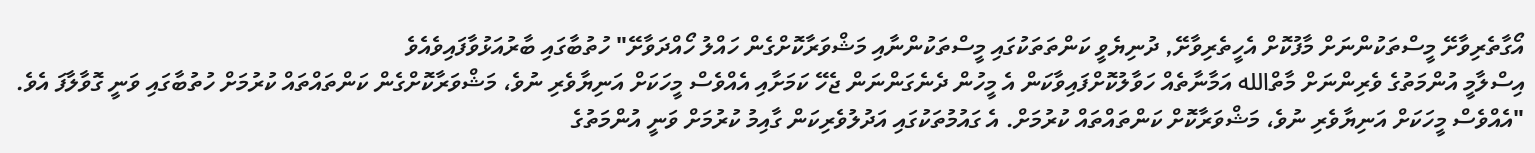އޯގާތެރިވާށޭ މީސްތަކުންނަށް މާފުކޮށް އެހީތެރިވާށޭ, ދުނިޔެވީ ކަންތަތަކުގައި މީސްތަކުންނާއި މަޝްވަރާކޮށްގެން ހައްލު ހޯއްދަވާށޭ" ހުތުބާގައި ބާރުއަޅުވާފައިވެއެވެ
އިސްލާމީ އުންމަތުގެ ވެރިންނަށް މާތްالله އަމާނާތެއް ހަވާލުކޮށްފައިވާކަން އެ މީހުން ދެނެގަންނަން ޖެހޭ ކަމަށާއި އެއްވެސް މީހަކަށް އަނިޔާވެރި ނުވެ، މަޝްވަރާކޮށްގެން ކަންތައްތައް ކުރުމަށް ހުތުބާގައި ވަނީ ގޮވާލާފަ އެވެ.
"އެއްވެސް މީހަކަށް އަނިޔާވެރި ނުވެ، މަޝްވަރާކޮށް ކަންތައްތައް ކުރުމަށް. އެ ގައުމުތަކުގައި އަދުލުވެރިކަން ގާއިމު ކުރުމަށް ވަނީ އުންމަތުގެ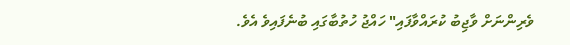ވެރިންނަށް ވާޖިބު ކުރައްވާފައި" ހައްޖު ހުތުބާގައި ބުނެފައިވެ އެވެ.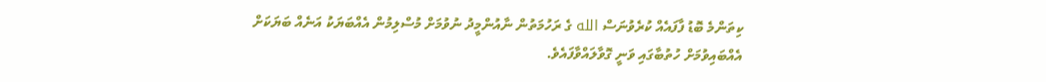ކިތަންމެ ބޮޑު ފާފައެއް ކުރެވުނަސް الله ގެ ރަހުމަތުން ނާއުންމީދު ނުވުމަށް މުސްލިމުން އެއްބަޔަކު އަނެއް ބަޔަކަށް އެއްބައިވުމަށް ހުތުބާގައި ވަނީ ގޮވާލައްވާފައެވެ.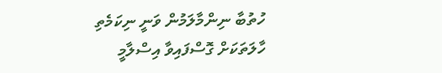ހުތުބާ ނިންމާލަމުން ވަނީ ނިކަމެތި ހާލަތަކަށް ގޮސްފައިވާ އިސްލާމީ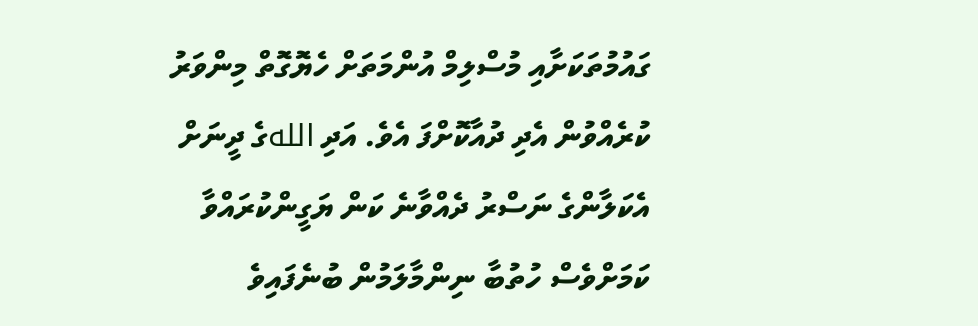ގައުމުތަކަށާއި މުސްލިމް އުންމަތަށް ހެޔޮގޮތް މިންވަރު ކުރެއްވުން އެދި ދުއާކޮށްފަ އެވެ. އަދި اللهގެ ދީނަށް އެކަލާންގެ ނަސްރު ދެއްވާނެ ކަން ޔަގީންކުރައްވާ ކަމަށްވެސް ހުތުބާ ނިންމާލަމުން ބުނެފައިވެ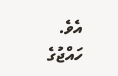އެވެ.
ހައްޖުގެ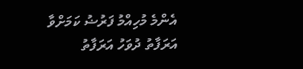އެންމެ މުހިއްމު ފަރުޟު ކަމަށްވާ އަރަފާތު ދުވަހު އަރަފާތު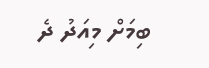ބިމަށް މިއަދު ދެ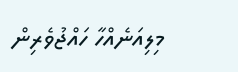މިލިއަނެއްހާ ހައްޖުވެރިން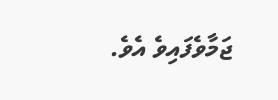ޖަމާވެފައިވެ އެވެ.